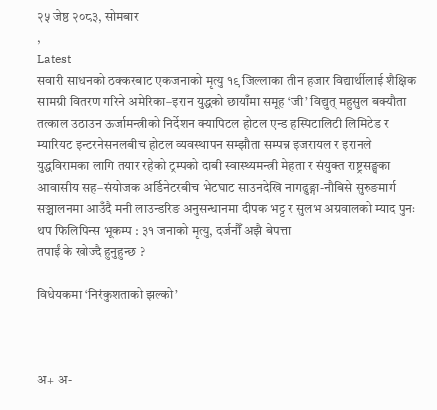२५ जेष्ठ २०८३, सोमबार
,
Latest
सवारी साधनको ठक्करबाट एकजनाको मृत्यु १९ जिल्लाका तीन हजार विद्यार्थीलाई शैक्षिक सामग्री वितरण गरिने अमेरिका–इरान युद्धको छायाँमा समूह ‘जी’ विद्युत् महुसुल बक्यौता तत्काल उठाउन ऊर्जामन्त्रीको निर्देशन क्यापिटल होटल एन्ड हस्पिटालिटी लिमिटेड र म्यारियट इन्टरनेसनलबीच होटल व्यवस्थापन सम्झौता सम्पन्न इजरायल र इरानले युद्धविरामका लागि तयार रहेको ट्रम्पको दाबी स्वास्थ्यमन्त्री मेहता र संयुक्त राष्ट्रसङ्घका आवासीय सह–संयोजक अर्डिनेटरबीच भेटघाट साउनदेखि नागढुङ्गा-नौबिसे सुरुङमार्ग सञ्चालनमा आउँदै मनी लाउन्डरिङ अनुसन्धानमा दीपक भट्ट र सुलभ अग्रवालको म्याद पुनः थप फिलिपिन्स भूकम्प : ३१ जनाको मृत्यु, दर्जनौँ अझै बेपत्ता
तपाईं के खोज्दै हुनुहुन्छ ?

विधेयकमा ‘निरंकुशताको झल्को’



अ+ अ-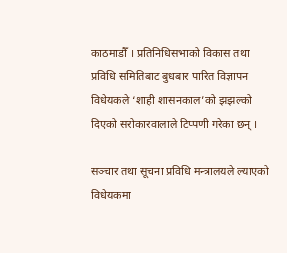काठमाडौँ । प्रतिनिधिसभाको विकास तथा प्रविधि समितिबाट बुधबार पारित विज्ञापन विधेयकले ‘शाही शासनकाल’को झझल्को दिएको सरोकारवालाले टिप्पणी गरेका छन् ।

सञ्चार तथा सूचना प्रविधि मन्त्रालयले ल्याएको विधेयकमा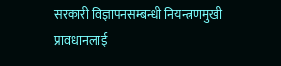सरकारी विज्ञापनसम्बन्धी नियन्त्रणमुखी प्रावधानलाई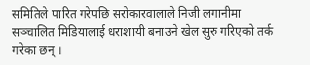समितिले पारित गरेपछि सरोकारवालाले निजी लगानीमा सञ्चालित मिडियालाई धराशायी बनाउने खेल सुरु गरिएको तर्क गरेका छन् ।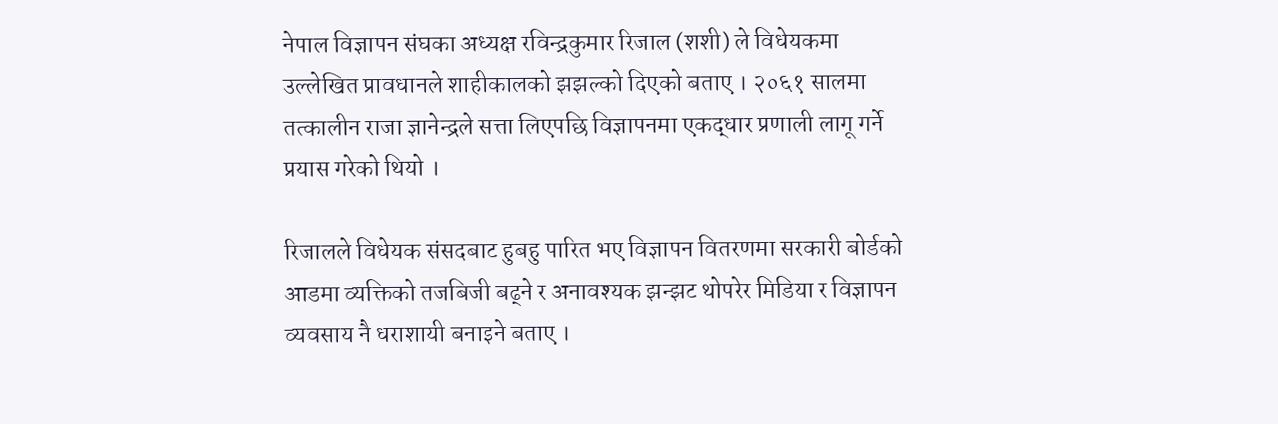नेपाल विज्ञापन संघका अध्यक्ष रविन्द्रकुमार रिजाल (शशी) ले विधेयकमा उल्लेखित प्रावधानले शाहीकालको झझल्को दिएको बताए । २०६१ सालमा तत्कालीन राजा ज्ञानेन्द्रले सत्ता लिएपछि विज्ञापनमा एकद्धार प्रणाली लागू गर्ने प्रयास गरेको थियो ।

रिजालले विधेयक संसदबाट हुबहु पारित भए विज्ञापन वितरणमा सरकारी बोर्डको आडमा व्यक्तिको तजबिजी बढ्ने र अनावश्यक झन्झट थोपरेर मिडिया र विज्ञापन व्यवसाय नै धराशायी बनाइने बताए ।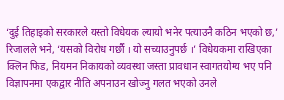‘दुई तिहाइको सरकारले यस्तो विधेयक ल्यायो भनेर पत्याउनै कठिन भएको छ,’ रिजालले भने, ‘यसको विरोध गर्छौं । यो सच्याउनुपर्छ ।’ विधेयकमा राखिएका क्लिन फिड, नियमन निकायको व्यवस्था जस्ता प्रावधान स्वागतयोग्य भए पनि विज्ञापनमा एकद्वार नीति अपनाउन खोज्नु गलत भएको उनले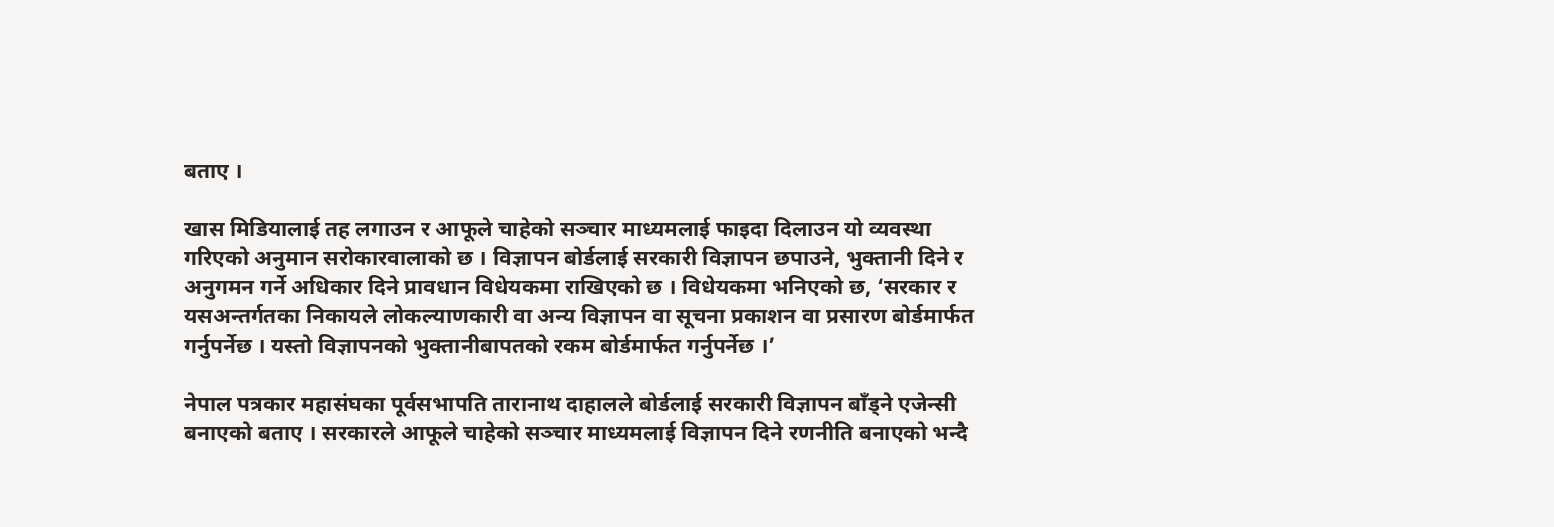बताए ।

खास मिडियालाई तह लगाउन र आफूले चाहेको सञ्चार माध्यमलाई फाइदा दिलाउन यो व्यवस्था गरिएको अनुमान सरोकारवालाको छ । विज्ञापन बोर्डलाई सरकारी विज्ञापन छपाउने, भुक्तानी दिने र अनुगमन गर्ने अधिकार दिने प्रावधान विधेयकमा राखिएको छ । विधेयकमा भनिएको छ, ‘सरकार र यसअन्तर्गतका निकायले लोकल्याणकारी वा अन्य विज्ञापन वा सूचना प्रकाशन वा प्रसारण बोर्डमार्फत गर्नुपर्नेछ । यस्तो विज्ञापनको भुक्तानीबापतको रकम बोर्डमार्फत गर्नुपर्नेछ ।’

नेपाल पत्रकार महासंघका पूर्वसभापति तारानाथ दाहालले बोर्डलाई सरकारी विज्ञापन बाँड्ने एजेन्सी बनाएको बताए । सरकारले आफूले चाहेको सञ्चार माध्यमलाई विज्ञापन दिने रणनीति बनाएको भन्दै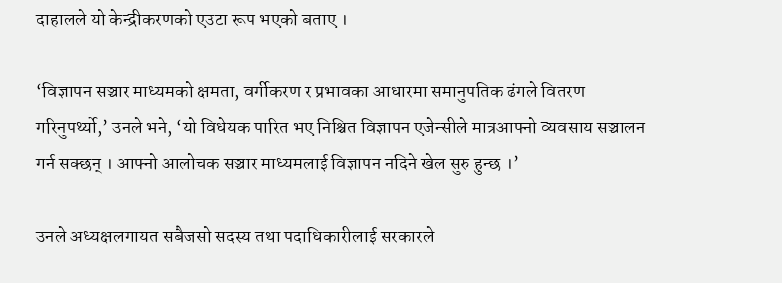दाहालले यो केन्द्रीकरणको एउटा रूप भएको बताए ।

‘विज्ञापन सञ्चार माध्यमको क्षमता, वर्गीकरण र प्रभावका आधारमा समानुपतिक ढंगले वितरण गरिनुपर्थ्यो,’ उनले भने, ‘यो विधेयक पारित भए निश्चित विज्ञापन एजेन्सीले मात्रआफ्नो व्यवसाय सञ्चालन गर्न सक्छन् । आफ्नो आलोचक सञ्चार माध्यमलाई विज्ञापन नदिने खेल सुरु हुन्छ ।’

उनले अध्यक्षलगायत सबैजसो सदस्य तथा पदाधिकारीलाई सरकारले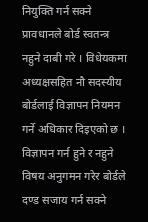नियुक्ति गर्न सक्ने प्रावधानले बोर्ड स्वतन्त्र नहुने दाबी गरे । विधेयकमा अध्यक्षसहित नौ सदस्यीय बोर्डलाई विज्ञापन नियमन गर्ने अधिकार दिइएको छ । विज्ञापन गर्न हुने र नहुने विषय अनुगमन गरेर बोर्डले दण्ड सजाय गर्न सक्ने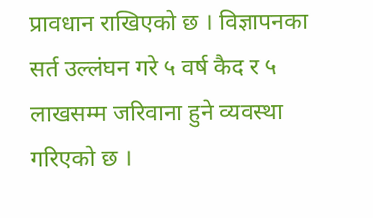प्रावधान राखिएको छ । विज्ञापनका सर्त उल्लंघन गरे ५ वर्ष कैद र ५ लाखसम्म जरिवाना हुने व्यवस्था गरिएको छ ।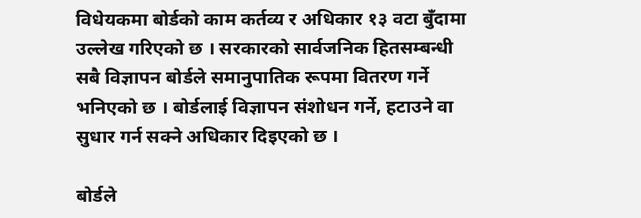विधेयकमा बोर्डको काम कर्तव्य र अधिकार १३ वटा बुँदामा उल्लेख गरिएको छ । सरकारको सार्वजनिक हितसम्बन्धी सबै विज्ञापन बोर्डले समानुपातिक रूपमा वितरण गर्ने भनिएको छ । बोर्डलाई विज्ञापन संशोधन गर्ने, हटाउने वा सुधार गर्न सक्ने अधिकार दिइएको छ ।

बोर्डले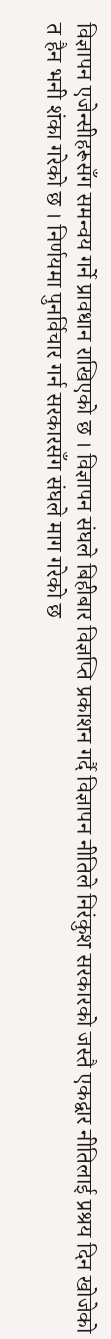विज्ञापन एजेन्सीहरूसँग समन्वय गर्ने प्रावधान राखिएको छ । विज्ञापन संघले बिहीबार विज्ञप्ति प्रकाशन गर्दै विज्ञापन नीतिले निरंकुश सरकारको जस्तै एकद्वार नीतिलाई प्रश्रय दिन खोजेको त हैन भनी शंका गरेको छ । निर्णयमा पुनर्विचार गर्न सरकारसँग संघले माग गरेको छ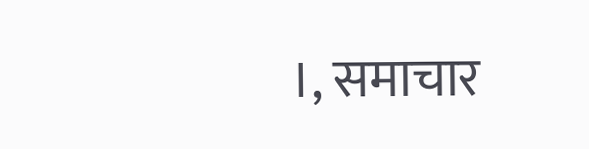।, समाचार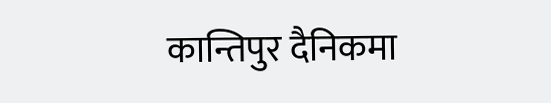कान्तिपुर दैनिकमा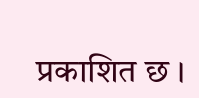प्रकाशित छ ।